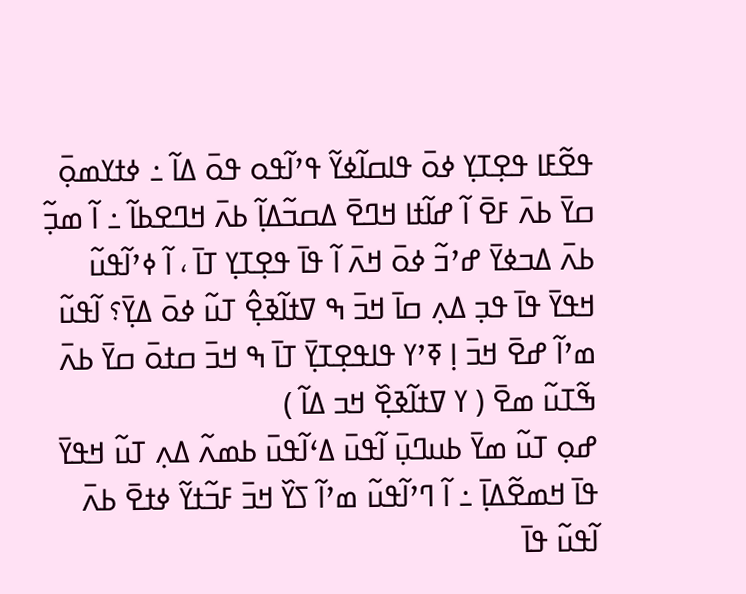ߟߐ߬ߓߊ ߟߐ߲ߠߌ߲ ߦߋ߫ ߟߊߛߊ߬ߦߌ߬ ߟߴߊ߬ߟߋ ߟߋ߫ ߡߊ߬ ߸ ߦߙߌߘߋ߲߫ ߛߌ߫ ߕߍ߫ ߓߐ߫ ߊ߬ ߝߊ߬ߙߊ ߞߣߐ߫ ߡߛߏ߬ߡߊ߲߬ ߕߍ߫ ߞߣߐߕߊ߬ ߸ ߊ߬ ߘߏ߲߬ ߕߍ߫ ߡߏߦߌ߫ ߝߴߏ߬ ߦߋ߫ ߞߍ߫ ߊ߬ ߟߊ߫ ߟߐ߲ߠߌ߲ ߠߊ߫ ، ߊ߬ ߦߴߊ߬ߟߎ߬ ߞߟߌ߫ ߟߊ߫ ߟߏ߲ ߡߍ߲ ߛߊ߫ ߞߏ߫ ߒ ߜߙߊ߬ߢߐ߲߮ ߠߎ߬ ߦߋ߫ ߡߌ߲߫؟ ߊ߬ߟߎ߬ ߘߴߊ߬ ߝߐ߫ ߞߏ߫ ߊ߲ ߧߴߌ ߟߊߟߐ߲ߠߌ߲߫ ߠߊ߫ ߒ ߞߏ߫ ߛߙߋ߫ ߛߌ߫ ߕߍ߫ ߒ߬ߠߎ߬ ߘߐ߫ ( ߌ ߜߙߊ߬ߢߐ߲߰ ߞߏ ߡߊ߬ )
ߝߋ߲ ߠߎ߬ ߘߌ߫ ߕߎߣߎ߲߫ ߊ߬ߟߎ߫ ߡߵߊ߬ߟߎ߫ ߕߘߍ߬ ߡߍ߲ ߠߎ߬ ߞߟߌ߫ ߟߊ߫ ߞߘߐ߬ߡߊ߲߫ ߸ ߊ߬ ߣߴߊ߬ߟߎ߬ ߘߴߊ߬ ߖߌ߰ ߞߏ߫ ߓߏ߬ߙߌ߬ ߦߙߐ߫ ߕߍ߫ ߊ߬ߟߎ߬ ߟߊ߫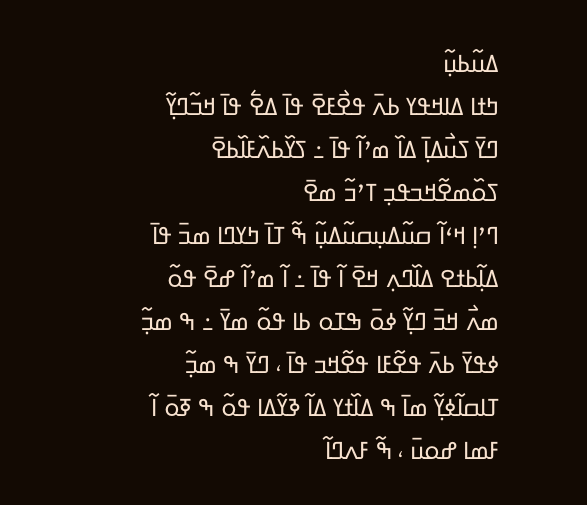ߡߎ߬ߕߎ߲߬
ߤߙߊ ߡߊߞߟߌ ߕߍ߫ ߟߐ߯ߓߐ߫ ߟߊ߫ ߡߐ߱ ߟߊ߫ ߞߏ߬ߣߌ߲߬ ߣߌ߫ ߖߎ߯ߡߊ߲߫ ߡߊ߰ ߘߴߊ߬ ߟߊ߫ ߸ ߖߌ߰ߕߍ߰ߓߊ߰ߕߐ߫ ߖߋ߰ߘߐ߬ߞߏߟߏ߲ ߠߴߏ߬ ߘߐ߫
ߣߴߊ߲ ߞߵߊ߬ ߛߎ߬ߡߎ߲ߛߎ߬ߡߎ߲߬ ߒ߬ ߠߊ߫ ߤߌߣߊ ߘߏ߫ ߟߊ߫ ߡߊ߲߬ߕߙߐ ߡߊ߰ߣߍ߲ ߞߐ߫ ߊ߬ ߟߊ߫ ߸ ߊ߬ ߘߴߊ߬ ߝߐ߫ ߟߋ߬ ߘߍ߯ ߞߏ߫ ߣߌ߲߬ ߦߋ߫ ߒߠߋ ߕߊ ߟߋ߬ ߘߌ߫ ߸ ߒ ߘߏ߲߬ ߦߟߌ߫ ߕߍ߫ ߟߐ߬ߓߊ ߟߐ߬ߞߏ ߟߊ߫ ، ߣߌ߫ ߒ ߘߏ߲߬ ߠߊߛߊ߬ߦߌ߲߬ ߘߊ߫ ߒ ߡߊ߰ߙߌ ߡߊ߬ ߢߌ߬ߡߊ ߟߋ߬ ߒ ߧߋ߫ ߊ߬ ߓߘߊ ߝߋߎ߫ ، ߒ߬ ߓߍߣߊ߬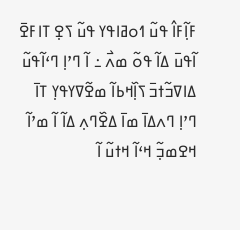ߓߊ߲߬ߓߊ߮ ߟߎ߬ ߗߋߥߊߟߌ ߟߎ߬ ߖߐ߲ ߠߊߓߐ߫ ߊ߬ߟߎ߫ ߡߊ߬ ߟߋ߬ ߘߍ߯ ߸ ߊ߬ ߣߴߊ߲ ߣߵߊ߬ߟߎ߬ ߡߊߜߏ߬ߙߏ߫ ߖߊ߲߰ߞߕߊ߬ ߘߐ߬ߜߌߟߌ߲ ߠߊ߫
ߣߴߊ߲ ߣߍߡߊ߫ ߘߊ߫ ߡߐ߰ߣߍ߲ ߡߊ߬ ߊ߬ ߘߴߊ߬ ߞߐߘߏ߲߬ ߞߵߊ߬ ߞߙߎ߬ ߊ߬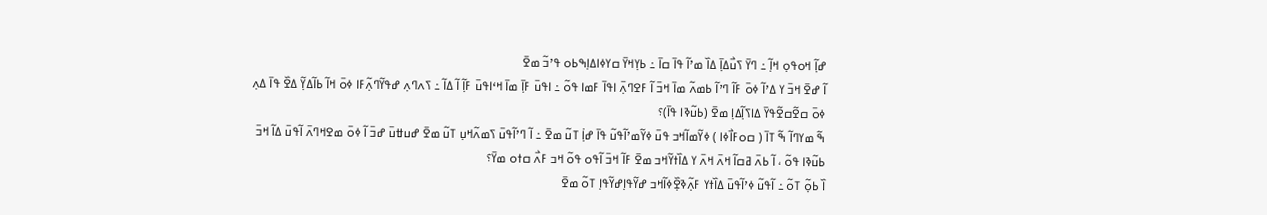ߝߊ߲߬ ߞߋߟߋ߲ ߞߊ߲߬ ߸ ߣߌ߫ ߖߎ߯ߡߊ߲߫ ߡߊ߰ ߘߴߊ߬ ߟߊ߫ ߛߊ߫ ߸ ߕߌ߲ߞߌ߫ ߛߌߦߊߡߊ߲ߒߕߋ ߟߴߏ߬ ߘߐ߫
ߊ߬ ߝߐ߫ ߞߏ߫ ߌ ߡߴߊ߬ ߦߋ߫ ߓߊ߬ ߣߴߊ߬ ߕߘߍ߬ ߘߊ߫ ߞߏ߫ ߊ߬ ߓߐߣߍ߲߫ ߊߟߊ߫ ߓߘߊ ߟߋ߬ ߸ ߊߟߎ߫ ߓߊ߲߫ ߘߊ߫ ߞߵߊߟߎ߫ ߓߊ߲߬ ߊ߬ ߡߊ߬ ߸ ߖߍߣߍ߲ ߝߟߌ߬ߣߍ߲߬ߓߊ ߦߋ߫ ߞߊ߬ ߕߊ߬ߡߌ߲߬ ߡߐ߰ ߟߊ߫ ߡߍ߲ ߦߋ߫ ߛߐ߬ߛߐ߬ߟߌ߫ ߡߊߖߊ߲߬ߡߊ߲ ߘߐ߫ (ߕߎ߬ߢߊ ߟߊ߫)؟
ߒ߬ ߘߌߣߊ߬ ߒ߬ ߠߊ߫ ( ߛߋߓߊ߯ߦߊ ) ߦߌ߬ߘߊ߬ߞߏ ߟߎ߫ ߦߌ߬ߘߴߊ߬ߟߎ߬ ߟߊ߫ ߝߊ߲߭ ߠߎ߬ ߘߐ߫ ߸ ߊ߬ ߣߴߊ߬ߟߎ߫ ߖߘߍ߬ߞߎ߲ ߠߎ߬ ߘߐ߫ ߝߎߚߎ߫ ߝߏ߫ ߊ߬ ߦߋ߫ ߘߐߞߣߍ߫ ߊ߬ߟߎ߫ ߡߊ߬ ߞߏ߫ ߕߎ߬ߢߊ ߟߋ߬ ، ߊ߬ ߕߍ߫ ߥߛߊ߬ ߞߍ߫ ߞߍ߫ ߌ ߡߊ߰ߙߌ߬ߞߏ ߘߐ߫ ߓߊ߬ ߞߏ߫ ߊ߬ߟߋ ߟߋ߬ ߞߏ ߓߍ߯ ߛߙߋ ߘߌ߫؟
ߊ߰ ߕߋ߲߬ ߠߋ߬ ߸ ߊ߬ߟߎ߬ ߦߴߊ߬ߟߎ߫ ߡߊ߰ߙߌ ߓߍ߲߬ߢߐ߲߰ߦߊ߬ߞߏ ߝߌ߬ߟߊ߲ߝߌ߬ߟߊ߲ ߠߋ߬ ߘߐ߫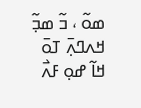ߘߋ߬ ، ߏ߬ ߘߏ߲߬ ߞߍߣߍ߲߫ ߠߋ߫ ߞߊ߬ ߝߋ߲ ߓߍ߯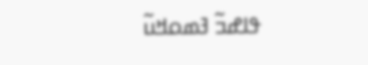ߟߊߝߏ߬ ߔߘߋߞߎ߬